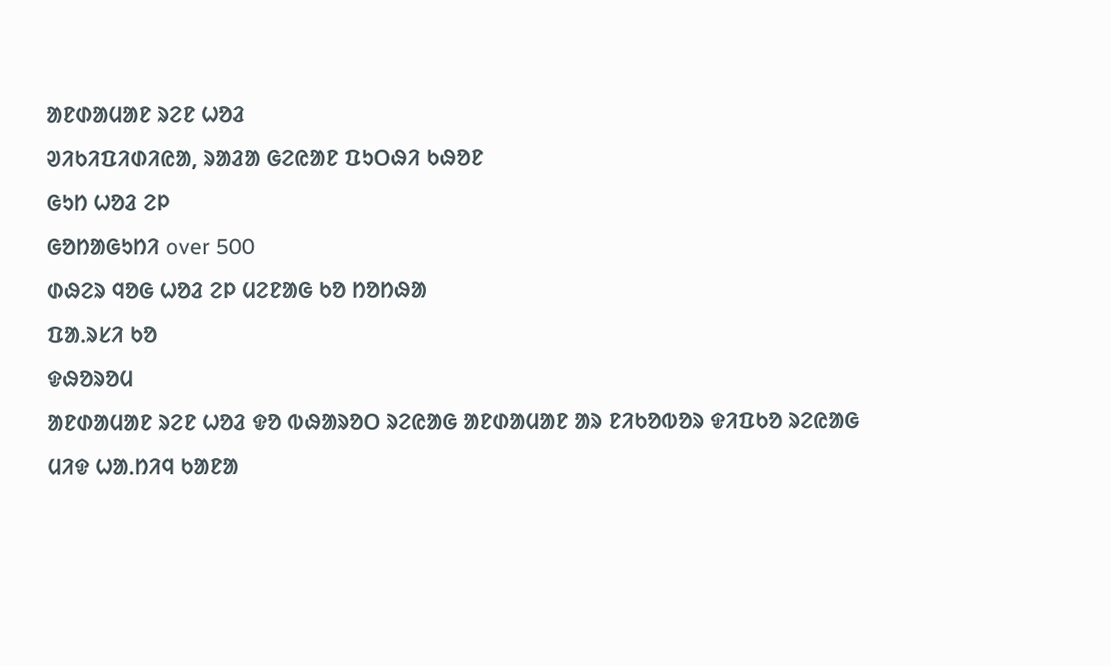ᱟᱱᱰᱟᱢᱟᱱ ᱨᱮᱱ ᱦᱚᱲ
ᱣᱤᱠᱤᱯᱤᱰᱤᱭᱟ, ᱨᱟᱲᱟ ᱜᱮᱭᱟᱱ ᱯᱩᱛᱷᱤ ᱠᱷᱚᱱ
ᱜᱩᱴ ᱦᱚᱲ ᱮᱞ
ᱜᱚᱴᱟᱜᱩᱴᱤ over 500
ᱰᱷᱮᱨ ᱧᱚᱜ ᱦᱚᱲ ᱮᱞ ᱢᱮᱱᱟᱜ ᱠᱚ ᱴᱚᱴᱷᱟ
ᱯᱟᱹᱨᱥᱤ ᱠᱚ
ᱫᱷᱚᱨᱚᱢ
ᱟᱱᱰᱟᱢᱟᱱ ᱨᱮᱱ ᱦᱚᱲ ᱫᱚ ᱵᱷᱟᱨᱚᱛ ᱨᱮᱭᱟᱜ ᱟᱱᱰᱟᱢᱟᱱ ᱟᱨ ᱱᱤᱠᱚᱵᱚᱨ ᱫᱤᱯᱠᱚ ᱨᱮᱭᱟᱜ ᱢᱤᱫ ᱦᱟᱹᱴᱤᱧ ᱠᱟᱱᱟ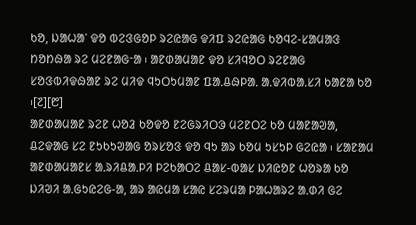ᱠᱚ, ᱡᱟᱦᱟᱸ ᱫᱚ ᱵᱮᱝᱜᱚᱞ ᱨᱮᱭᱟᱜ ᱫᱤᱯ ᱨᱮᱭᱟᱜ ᱠᱚᱧᱮ-ᱥᱟᱢᱟᱝ ᱴᱚᱴᱷᱟ ᱨᱮ ᱢᱮᱱᱟᱜᱼᱟ ᱾ ᱟᱱᱰᱟᱢᱟᱱ ᱫᱚ ᱥᱤᱧᱚᱛ ᱨᱮᱱᱟᱜ ᱥᱚᱝᱵᱤᱫᱷᱟᱱ ᱨᱮ ᱢᱤᱫ ᱧᱩᱛᱩᱢᱟᱱ ᱯᱟᱹᱪᱷᱞᱟᱹ ᱟᱹᱫᱤᱵᱟᱹᱥᱤ ᱠᱟᱱᱟ ᱠᱚ ᱾[᱗][᱘]
ᱟᱱᱰᱟᱢᱟᱱ ᱨᱮᱱ ᱦᱚᱲ ᱠᱚᱫᱚ ᱱᱮᱜᱨᱤᱛᱳ ᱢᱮᱱᱛᱮ ᱠᱚ ᱢᱟᱱᱟᱣᱟ, ᱪᱮᱫᱟᱜ ᱥᱮ ᱱᱩᱠᱩᱣᱟᱜ ᱚᱨᱥᱚᱝ ᱫᱚ ᱧᱩ ᱟᱨ ᱠᱚᱢ ᱩᱥᱩᱞ ᱜᱮᱭᱟ ᱾ ᱥᱟᱱᱟᱢ ᱟᱱᱰᱟᱢᱟᱱᱥ ᱟᱹᱨᱤᱪᱟᱹᱞᱤ ᱞᱮᱠᱟᱛᱮ ᱪᱟᱥ-ᱵᱟᱥ ᱡᱤᱭᱚᱱ ᱦᱚᱨᱟ ᱠᱚ ᱡᱤᱣᱤ ᱟᱹᱜᱩᱭᱮᱜ-ᱟ, ᱟᱨ ᱟᱭᱢᱟ ᱥᱟᱭ ᱥᱮᱨᱢᱟ ᱞᱟᱦᱟᱨᱮ ᱟᱹᱰᱤ ᱜᱮ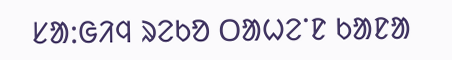ᱥᱟᱺᱜᱤᱧ ᱨᱮᱠᱚ ᱛᱟᱦᱮᱸᱱ ᱠᱟᱱᱟ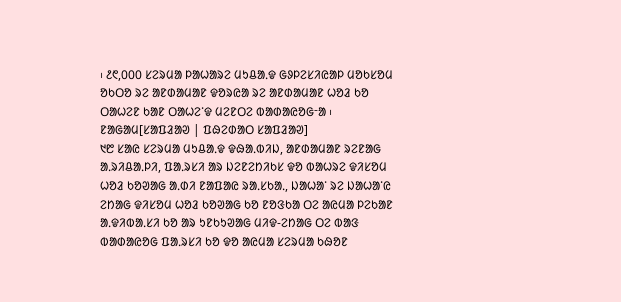᱾ ᱒᱖,᱐᱐᱐ ᱥᱮᱨᱢᱟ ᱞᱟᱦᱟᱨᱮ ᱢᱩᱪᱟᱹᱫ ᱜᱽᱞᱮᱥᱤᱭᱟᱞ ᱢᱚᱠᱥᱚᱢ ᱚᱠᱛᱚ ᱨᱮ ᱟᱱᱰᱟᱢᱟᱱ ᱫᱚᱨᱭᱟ ᱨᱮ ᱟᱱᱰᱟᱢᱟᱱ ᱦᱚᱲ ᱠᱚ ᱛᱟᱦᱮᱱ ᱠᱟᱱ ᱛᱟᱦᱮᱸᱫ ᱢᱮᱱᱛᱮ ᱵᱟᱰᱟᱭᱚᱜᱼᱟ ᱾
ᱱᱟᱜᱟᱢ[ᱥᱟᱯᱲᱟᱣ | ᱯᱷᱮᱰᱟᱛ ᱥᱟᱯᱲᱟᱣ]
᱑᱘ ᱥᱟᱭ ᱥᱮᱨᱢᱟ ᱢᱩᱪᱟᱹᱫ ᱫᱷᱟᱹᱵᱤᱡ, ᱟᱱᱰᱟᱢᱟᱱ ᱨᱮᱱᱟᱜ ᱟᱹᱨᱤᱪᱟᱹᱞᱤ, ᱯᱟᱹᱨᱥᱤ ᱟᱨ ᱡᱮᱱᱮᱴᱤᱠᱥ ᱫᱚ ᱵᱟᱦᱨᱮ ᱫᱤᱥᱚᱢ ᱦᱚᱲ ᱠᱚᱣᱟᱜ ᱟᱹᱰᱤ ᱱᱟᱯᱟᱭ ᱨᱟᱹᱥᱠᱟᱹ, ᱡᱟᱦᱟᱸ ᱨᱮ ᱡᱟᱦᱟᱸᱭ ᱮᱴᱟᱜ ᱫᱤᱥᱚᱢ ᱦᱚᱲ ᱠᱚᱣᱟᱜ ᱠᱚ ᱱᱚᱝᱠᱟ ᱛᱮ ᱟᱭᱢᱟ ᱞᱮᱠᱟᱱ ᱟᱹᱫᱤᱵᱟᱹᱥᱤ ᱠᱚ ᱟᱨ ᱩᱱᱠᱩᱣᱟᱜ ᱢᱤᱫ-ᱮᱴᱟᱜ ᱛᱮ ᱵᱟᱝ ᱵᱟᱰᱟᱭᱚᱜ ᱯᱟᱹᱨᱥᱤ ᱠᱚ ᱫᱚ ᱟᱭᱢᱟ ᱥᱮᱨᱢᱟ ᱠᱷᱚᱱ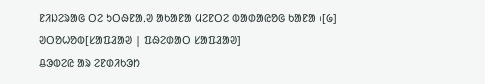ᱱᱤᱡᱮᱨᱟᱜ ᱛᱮ ᱩᱛᱷᱱᱟᱹᱣ ᱟᱠᱟᱱᱟ ᱢᱮᱱᱛᱮ ᱵᱟᱰᱟᱭᱚᱜ ᱠᱟᱱᱟ ᱾[᱙]
ᱣᱛᱚᱦᱚᱵ[ᱥᱟᱯᱲᱟᱣ | ᱯᱷᱮᱰᱟᱛ ᱥᱟᱯᱲᱟᱣ]
ᱪᱳᱵᱮᱭ ᱟᱨ ᱮᱱᱰᱤᱠᱳᱴ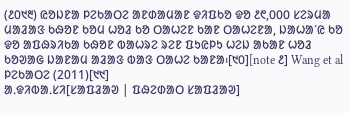(᱒᱐᱑᱓) ᱭᱚᱡᱱᱟ ᱞᱮᱠᱟᱛᱮ ᱟᱱᱰᱟᱢᱟᱱ ᱫᱤᱯᱠᱚ ᱫᱚ ᱒᱖,᱐᱐᱐ ᱥᱮᱨᱢᱟ ᱢᱟᱲᱟᱝ ᱠᱷᱚᱱ ᱠᱚᱢ ᱦᱚᱲ ᱠᱚ ᱛᱟᱦᱮᱱ ᱠᱟᱱ ᱛᱟᱦᱮᱱᱟ, ᱡᱟᱦᱟᱸᱭ ᱠᱚ ᱫᱚ ᱟᱯᱷᱨᱤᱠᱟ ᱠᱷᱚᱱ ᱵᱟᱦᱨᱮ ᱨᱮᱱ ᱯᱩᱭᱞᱩ ᱦᱮᱡ ᱟᱠᱟᱱ ᱦᱚᱲ ᱠᱚᱣᱟᱜ ᱡᱟᱱᱟᱢ ᱟᱲᱟᱝ ᱵᱟᱝ ᱛᱟᱦᱮ ᱠᱟᱱᱟ᱾[᱑᱐][note ᱒] Wang et al ᱞᱮᱠᱟᱛᱮ (2011)[᱑᱑]
ᱟᱹᱫᱤᱵᱟᱹᱥᱤ[ᱥᱟᱯᱲᱟᱣ | ᱯᱷᱮᱰᱟᱛ ᱥᱟᱯᱲᱟᱣ]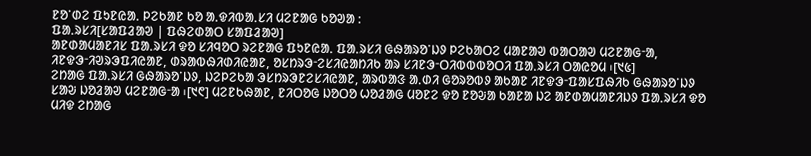ᱱᱚᱸᱰᱮ ᱯᱩᱱᱭᱟᱹ ᱞᱮᱠᱟᱱ ᱠᱚ ᱟᱹᱫᱤᱵᱟᱹᱥᱤ ᱢᱮᱱᱟᱜ ᱠᱚᱣᱟ :
ᱯᱟᱹᱨᱥᱤ[ᱥᱟᱯᱲᱟᱣ | ᱯᱷᱮᱰᱟᱛ ᱥᱟᱯᱲᱟᱣ]
ᱟᱱᱰᱟᱢᱟᱱᱤᱥ ᱯᱟᱹᱨᱥᱤ ᱫᱚ ᱥᱤᱧᱚᱛ ᱨᱮᱱᱟᱜ ᱯᱩᱱᱭᱟᱹ ᱯᱟᱹᱨᱥᱤ ᱜᱷᱟᱨᱚᱸᱡᱽ ᱞᱮᱠᱟᱛᱮ ᱢᱟᱱᱟᱣ ᱵᱟᱛᱟᱣ ᱢᱮᱱᱟᱜᱼᱟ, ᱤᱱᱫᱳᱼᱤᱣᱨᱳᱯᱤᱭᱟᱱ, ᱰᱨᱟᱵᱷᱤᱰᱤᱭᱟᱱ, ᱚᱥᱴᱨᱳᱼᱮᱥᱤᱭᱟᱴᱤᱠ ᱟᱨ ᱥᱤᱱᱳᱼᱛᱤᱵᱵᱵᱚᱛᱤ ᱯᱟᱹᱨᱥᱤ ᱛᱟᱭᱚᱢ ᱾[᱑᱕]
ᱮᱴᱟᱜ ᱯᱟᱹᱨᱥᱤ ᱜᱷᱟᱨᱚᱸᱡᱽ, ᱡᱮᱞᱮᱠᱟ ᱳᱥᱴᱨᱳᱱᱮᱥᱤᱭᱟᱱ, ᱟᱨᱵᱟᱝ ᱟᱹᱰᱤ ᱜᱚᱨᱚᱵᱽ ᱟᱠᱟᱱ ᱤᱱᱫᱳᱼᱯᱟᱥᱯᱷᱤᱠ ᱜᱷᱟᱨᱚᱸᱡᱽ ᱥᱟᱶ ᱡᱚᱲᱟᱣ ᱢᱮᱱᱟᱜᱼᱟ ᱾[᱑᱖] ᱢᱮᱱᱠᱷᱟᱱ, ᱱᱤᱛᱚᱜ ᱡᱚᱛᱚ ᱦᱚᱲᱟᱜ ᱢᱚᱱᱮ ᱫᱚ ᱱᱚᱶᱟ ᱠᱟᱱᱟ ᱡᱮ ᱟᱱᱰᱟᱢᱟᱱᱤᱡᱽ ᱯᱟᱹᱨᱥᱤ ᱫᱚ ᱢᱤᱫ ᱮᱴᱟᱜ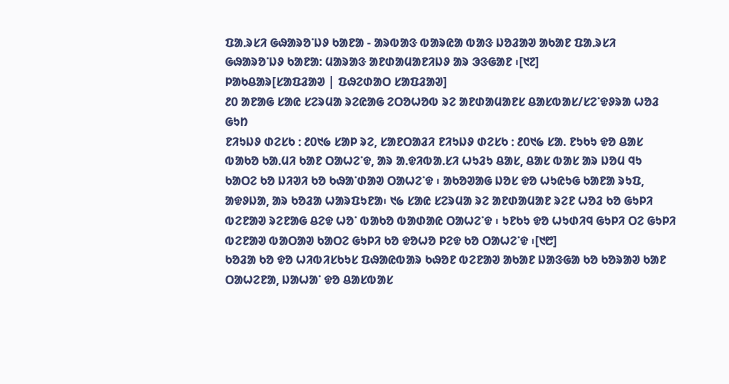ᱯᱟᱹᱨᱥᱤ ᱜᱷᱟᱨᱚᱸᱡᱽ ᱠᱟᱱᱟ - ᱟᱨᱵᱟᱝ ᱵᱟᱨᱭᱟ ᱵᱟᱝ ᱡᱚᱲᱟᱣ ᱟᱠᱟᱱ ᱯᱟᱹᱨᱥᱤ ᱜᱷᱟᱨᱚᱸᱡᱽ ᱠᱟᱱᱟ: ᱢᱟᱨᱟᱝ ᱟᱱᱰᱟᱢᱟᱱᱤᱡᱽ ᱟᱨ ᱳᱝᱜᱟᱱ ᱾[᱑᱗]
ᱞᱟᱠᱪᱟᱨ[ᱥᱟᱯᱲᱟᱣ | ᱯᱷᱮᱰᱟᱛ ᱥᱟᱯᱲᱟᱣ]
᱒᱐ ᱟᱱᱟᱜ ᱥᱟᱭ ᱥᱮᱨᱢᱟ ᱨᱮᱭᱟᱜ ᱮᱛᱚᱦᱚᱵ ᱨᱮ ᱟᱱᱰᱟᱢᱟᱱᱥ ᱪᱟᱥᱵᱟᱥ/ᱥᱮᱸᱫᱽᱨᱟ ᱦᱚᱲ ᱜᱩᱴ
ᱱᱤᱩᱡᱽ ᱰᱮᱥᱠ ᱺ ᱒᱐᱑᱙ ᱥᱟᱞ ᱨᱮ, ᱥᱟᱱᱛᱟᱲᱤ ᱱᱤᱩᱡᱽ ᱰᱮᱥᱠ ᱺ ᱒᱐᱑᱙ ᱥᱟ. ᱱᱩᱠᱩ ᱫᱚ ᱪᱟᱥ ᱵᱟᱠᱚ ᱠᱟᱹᱢᱤ ᱠᱟᱱ ᱛᱟᱦᱮᱸᱫ, ᱟᱨ ᱟᱹᱫᱤᱵᱟᱹᱥᱤ ᱦᱩᱲᱩ ᱪᱟᱥ, ᱪᱟᱥ ᱵᱟᱥ ᱟᱨ ᱡᱚᱢ ᱧᱩ ᱠᱟᱛᱮ ᱠᱚ ᱡᱤᱣᱤ ᱠᱚ ᱠᱷᱟᱸᱰᱟᱣ ᱛᱟᱦᱮᱸᱫ ᱾ ᱟᱠᱚᱣᱟᱜ ᱡᱚᱥ ᱫᱚ ᱦᱩᱭᱩᱜ ᱠᱟᱱᱟ ᱨᱩᱯ, ᱟᱫᱽᱡᱟ, ᱟᱨ ᱠᱚᱲᱟ ᱦᱟᱨᱯᱩᱱᱟ᱾ ᱑᱙ ᱥᱟᱭ ᱥᱮᱨᱢᱟ ᱨᱮ ᱟᱱᱰᱟᱢᱟᱱ ᱨᱮᱱ ᱦᱚᱲ ᱠᱚ ᱜᱩᱞᱤ ᱵᱮᱱᱟᱣ ᱨᱮᱱᱟᱜ ᱪᱮᱫ ᱦᱚᱸ ᱵᱟᱠᱚ ᱵᱟᱰᱟᱭ ᱛᱟᱦᱮᱸᱫ ᱾ ᱩᱱᱠᱩ ᱫᱚ ᱦᱩᱰᱤᱧ ᱜᱩᱞᱤ ᱛᱮ ᱜᱩᱞᱤ ᱵᱮᱱᱟᱣ ᱵᱟᱛᱟᱣ ᱠᱟᱛᱮ ᱜᱩᱞᱤ ᱠᱚ ᱫᱚᱦᱚ ᱞᱮᱫ ᱠᱚ ᱛᱟᱦᱮᱸᱫ ᱾[᱑᱘]
ᱠᱚᱲᱟ ᱠᱚ ᱫᱚ ᱦᱤᱵᱤᱥᱠᱩᱥ ᱯᱷᱟᱭᱵᱟᱨ ᱠᱷᱚᱱ ᱵᱮᱱᱟᱣ ᱟᱠᱟᱱ ᱡᱟᱝᱜᱟ ᱠᱚ ᱠᱚᱨᱟᱣ ᱠᱟᱱ ᱛᱟᱦᱮᱱᱟ, ᱡᱟᱦᱟᱸ ᱫᱚ ᱪᱟᱥᱵᱟᱥ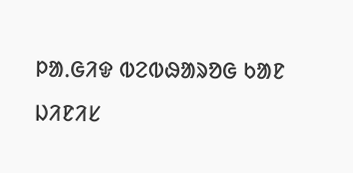ᱞᱟᱹᱜᱤᱫ ᱵᱮᱵᱷᱟᱨᱚᱜ ᱠᱟᱱ ᱡᱤᱱᱤᱥ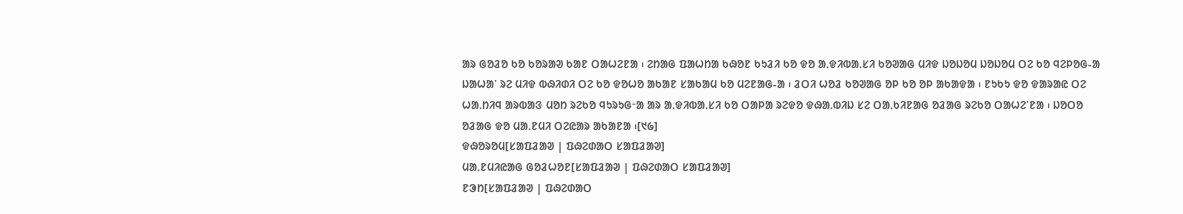ᱟᱨ ᱜᱚᱲᱚ ᱠᱚ ᱠᱚᱨᱟᱣ ᱠᱟᱱ ᱛᱟᱦᱮᱱᱟ ᱾ ᱮᱴᱟᱜ ᱯᱟᱦᱴᱟ ᱠᱷᱚᱱ ᱠᱩᱲᱤ ᱠᱚ ᱫᱚ ᱟᱹᱫᱤᱵᱟᱹᱥᱤ ᱠᱚᱣᱟᱜ ᱢᱤᱫ ᱡᱚᱡᱚᱢ ᱡᱚᱡᱚᱢ ᱛᱮ ᱠᱚ ᱧᱮᱞᱚᱜ-ᱟ ᱡᱟᱦᱟᱸ ᱨᱮ ᱢᱤᱫ ᱵᱷᱤᱰᱤ ᱛᱮ ᱠᱚ ᱫᱚᱦᱚ ᱟᱠᱟᱱ ᱥᱟᱠᱟᱢ ᱠᱚ ᱢᱮᱱᱟᱜ-ᱟ ᱾ ᱲᱛᱤ ᱦᱚᱲ ᱠᱚᱣᱟᱜ ᱚᱞ ᱠᱚ ᱚᱞ ᱟᱠᱟᱫᱟ ᱾ ᱱᱩᱠᱩ ᱫᱚ ᱫᱟᱨᱟᱭ ᱛᱮ ᱦᱟᱹᱴᱤᱧ ᱟᱨᱵᱟᱝ ᱢᱚᱴ ᱨᱮᱠᱚ ᱧᱩᱨᱩᱜᱼᱟ ᱟᱨ ᱟᱹᱫᱤᱵᱟᱹᱥᱤ ᱠᱚ ᱛᱟᱞᱟ ᱨᱮᱫᱚ ᱫᱷᱟᱹᱵᱤᱡ ᱥᱮ ᱛᱟᱹᱠᱤᱱᱟᱜ ᱚᱲᱟᱜ ᱨᱮᱠᱚ ᱛᱟᱦᱮᱸᱱᱟ ᱾ ᱡᱚᱛᱚ ᱚᱲᱟᱜ ᱫᱚ ᱢᱟᱹᱱᱢᱤ ᱛᱮᱭᱟᱨ ᱟᱠᱟᱱᱟ ᱾[᱑᱙]
ᱫᱷᱚᱨᱚᱢ[ᱥᱟᱯᱲᱟᱣ | ᱯᱷᱮᱰᱟᱛ ᱥᱟᱯᱲᱟᱣ]
ᱢᱟᱹᱱᱢᱤᱭᱟᱜ ᱜᱚᱲᱦᱚᱱ[ᱥᱟᱯᱲᱟᱣ | ᱯᱷᱮᱰᱟᱛ ᱥᱟᱯᱲᱟᱣ]
ᱱᱳᱴ[ᱥᱟᱯᱲᱟᱣ | ᱯᱷᱮᱰᱟᱛ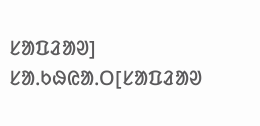ᱥᱟᱯᱲᱟᱣ]
ᱥᱟᱹᱠᱷᱭᱟᱹᱛ[ᱥᱟᱯᱲᱟᱣ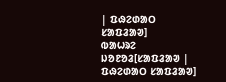| ᱯᱷᱮᱰᱟᱛ ᱥᱟᱯᱲᱟᱣ]
ᱵᱟᱦᱨᱮ ᱡᱚᱱᱚᱲ[ᱥᱟᱯᱲᱟᱣ | ᱯᱷᱮᱰᱟᱛ ᱥᱟᱯᱲᱟᱣ]